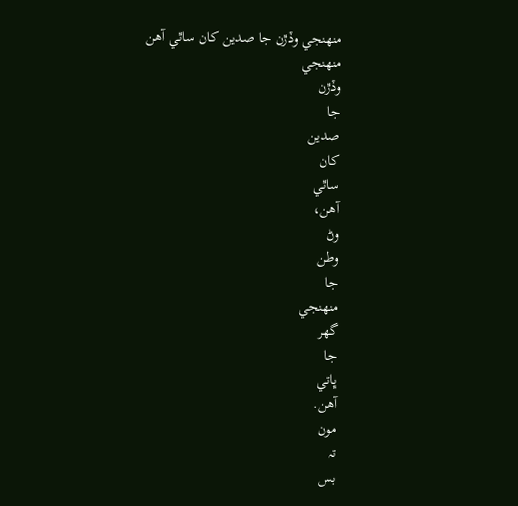منھنجي وڏڙن جا صدين کان ساٿي آھن
منھنجي
وڏڙن
جا
صدين
کان
ساٿي
آھن،
وڻ
وطن
جا
منھنجي
گهر
جا
ڀاتي
آھن.
مون
تہ
بس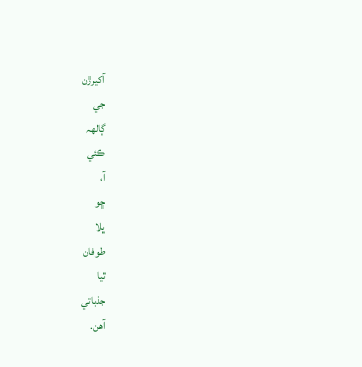آکيرڙن
جي
ڳالهہ
ڪئي
آ،
ڇو
ڀلا
طوفان
ٿيا
جذباتي
آھن.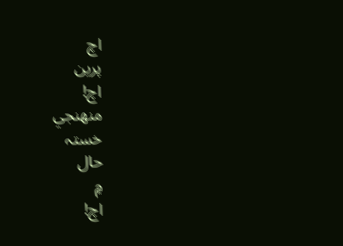اچ
پرين
اچ!
منهنجي
خستہ
حال
۾
اچ!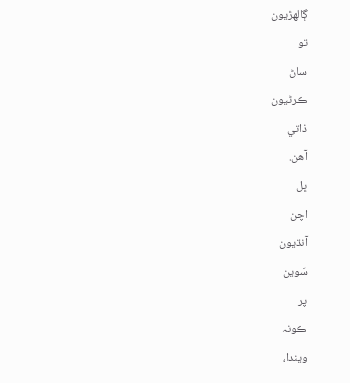ڳالھڙيون
تو
ساڻ
ڪرڻيون
ذاتي
آھن.
ڀل
اچن
آنڌيون
سَوين
پر
ڪونہ
ويندا،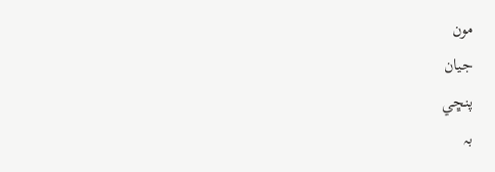مون
جيان
پنڇي
بہ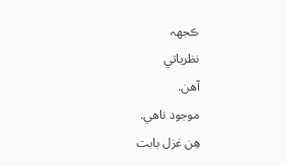ڪجهہ
نظرياتي
آھن.
موجود ناهي.
ھِن غزل بابت